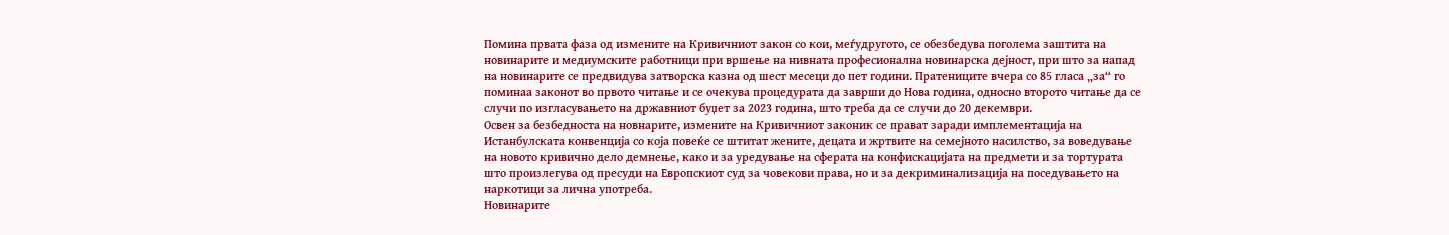Помина првата фаза од измените на Кривичниот закон со кои, меѓудругото, се обезбедува поголема заштита на новинарите и медиумските работници при вршење на нивната професионална новинарска дејност, при што за напад на новинарите се предвидува затворска казна од шест месеци до пет години. Пратениците вчера со 85 гласа „за“ го поминаа законот во првото читање и се очекува процедурата да заврши до Нова година, односно второто читање да се случи по изгласувањето на државниот буџет за 2023 година, што треба да се случи до 20 декември.
Освен за безбедноста на новнарите, измените на Кривичниот законик се прават заради имплементација на Истанбулската конвенција со која повеќе се штитат жените, децата и жртвите на семејното насилство, за воведување на новото кривично дело демнење, како и за уредување на сферата на конфискацијата на предмети и за тортурата што произлегува од пресуди на Европскиот суд за човекови права, но и за декриминализација на поседувањето на наркотици за лична употреба.
Новинарите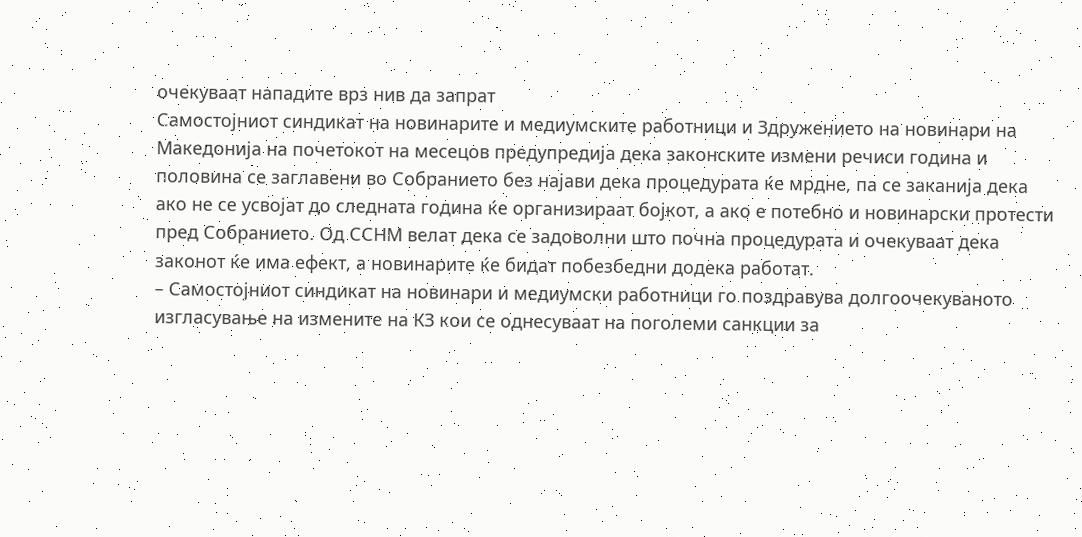очекуваат нападите врз нив да запрат
Самостојниот синдикат на новинарите и медиумските работници и Здружението на новинари на Македонија на почетокот на месецов предупредија дека законските измени речиси година и половина се заглавени во Собранието без најави дека процедурата ќе мрдне, па се заканија дека ако не се усвојат до следната година ќе организираат бојкот, а ако е потебно и новинарски протести пред Собранието. Од ССНМ велат дека се задоволни што почна процедурата и очекуваат дека законот ќе има ефект, а новинарите ќе бидат побезбедни додека работат.
– Самостојниот синдикат на новинари и медиумски работници го поздравува долгоочекуваното изгласување на измените на КЗ кои се однесуваат на поголеми санкции за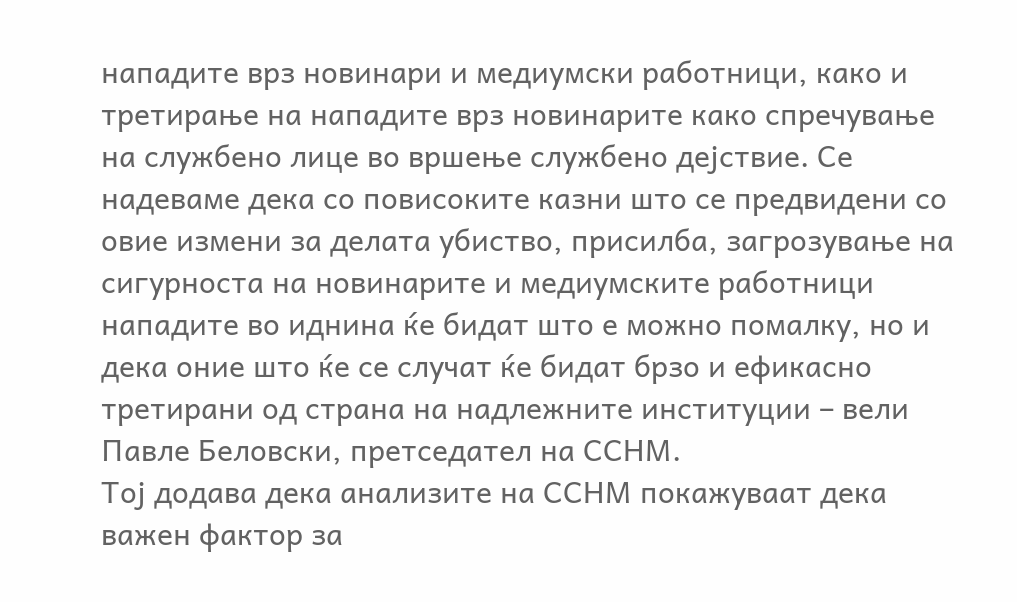нападите врз новинари и медиумски работници, како и третирање на нападите врз новинарите како спречување на службено лице во вршење службено дејствие. Се надеваме дека со повисоките казни што се предвидени со овие измени за делата убиство, присилба, загрозување на сигурноста на новинарите и медиумските работници нападите во иднина ќе бидат што е можно помалку, но и дека оние што ќе се случат ќе бидат брзо и ефикасно третирани од страна на надлежните институции – вели Павле Беловски, претседател на ССНМ.
Тој додава дека анализите на ССНМ покажуваат дека важен фактор за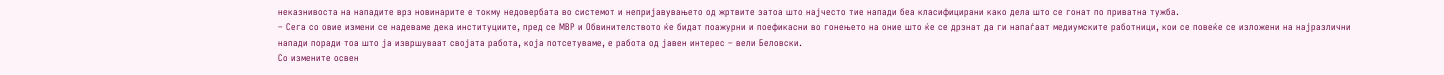неказнивоста на нападите врз новинарите е токму недовербата во системот и непријавувањето од жртвите затоа што најчесто тие напади беа класифицирани како дела што се гонат по приватна тужба.
– Сега со овие измени се надеваме дека институциите, пред се МВР и Обвинителството ќе бидат поажурни и поефикасни во гонењето на оние што ќе се дрзнат да ги напаѓаат медиумските работници, кои се повеќе се изложени на најразлични напади поради тоа што ја извршуваат својата работа, која потсетуваме, е работа од јавен интерес – вели Беловски.
Со измените освен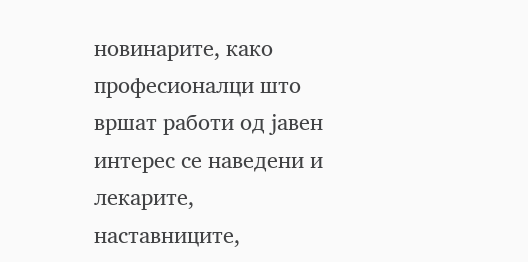новинарите, како професионалци што вршат работи од јавен интерес се наведени и лекарите, наставниците,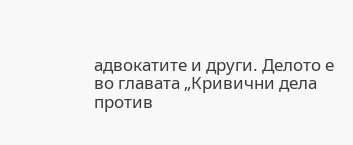адвокатите и други. Делото е во главата „Кривични дела против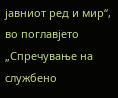јавниот ред и мир“, во поглавјето „Спречување на службено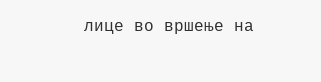лице во вршење на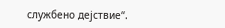службено дејствие“.